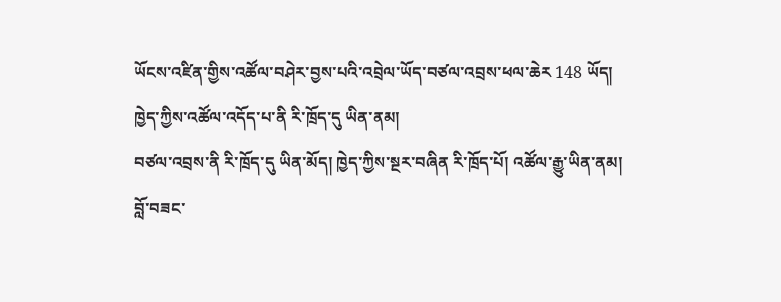ཡོངས་འཛིན་གྱིས་འཚོལ་བཤེར་བྱས་པའི་འབྲེལ་ཡོད་བཙལ་འབྲས་ཕལ་ཆེར 148 ཡོད།
ཁྱེད་ཀྱིས་འཚོལ་འདོད་པ་ནི རི་ཁྲོད་དུ ཡིན་ནམ།
བཙལ་འབྲས་ནི རི་ཁྲོད་དུ ཡིན་མོད། ཁྱེད་ཀྱིས་སྔར་བཞིན རི་ཁྲོད་པོ། འཚོལ་རྒྱུ་ཡིན་ནམ།
བློ་བཟང་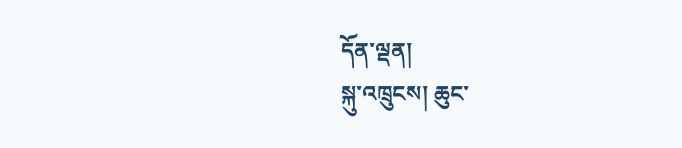དོན་ལྡན།
སྐུ་འཁྲུངས། ཆུང་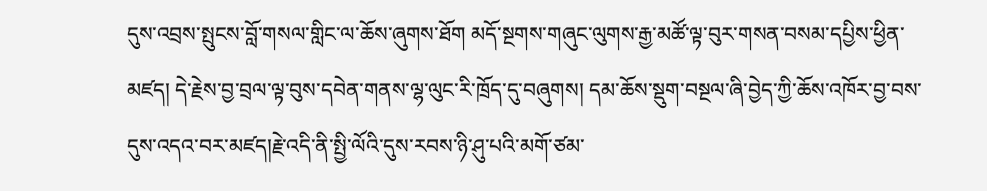དུས་འབྲས་སྤུངས་བློ་གསལ་གླིང་ལ་ཆོས་ཞུགས་ཐོག མདོ་སྔགས་གཞུང་ལུགས་རྒྱ་མཚོ་ལྟ་བུར་གསན་བསམ་དཔྱིས་ཕྱིན་མཛད། དེ་རྗེས་བྱ་བྲལ་ལྟ་བུས་དབེན་གནས་ལྷ་ལུང་རི་ཁྲོད་དུ་བཞུགས། དམ་ཆོས་སྡུག་བསྔལ་ཞི་བྱེད་ཀྱི་ཆོས་འཁོར་བྱ་བས་དུས་འདའ་བར་མཛད།རྗེ་འདི་ནི་སྤྱི་ལོའི་དུས་རབས་ཉི་ཤུ་པའི་མགོ་ཙམ་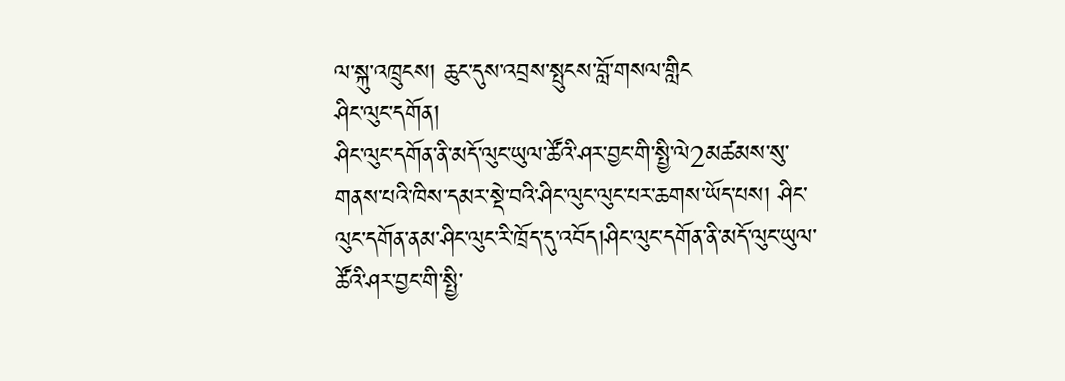ལ་སྐུ་འཁྲུངས། ཆུང་དུས་འབྲས་སྤུངས་བློ་གསལ་གླིང
ཤིང་ལུང་དགོན།
ཤིང་ལུང་དགོན་ནི་མདོ་ལུང་ཡུལ་ཚོའི་ཤར་བྱང་གི་སྤྱི་ལེ2མཚམས་སུ་གནས་པའི་ཁིས་དམར་སྡེ་བའི་ཤིང་ལུང་ལུང་པར་ཆགས་ཡོད་པས། ཤིང་ལུང་དགོན་ནམ་ཤིང་ལུང་རི་ཁྲོད་དུ་འབོད།ཤིང་ལུང་དགོན་ནི་མདོ་ལུང་ཡུལ་ཚོའི་ཤར་བྱང་གི་སྤྱི་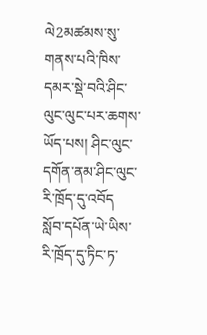ལེ2མཚམས་སུ་གནས་པའི་ཁིས་དམར་སྡེ་བའི་ཤིང་ལུང་ལུང་པར་ཆགས་ཡོད་པས། ཤིང་ལུང་དགོན་ནམ་ཤིང་ལུང་རི་ཁྲོད་དུ་འབོད
སློབ་དཔོན་ཡེ་ཡིས་རི་ཁྲོད་དུ་ཏིང་ཏ་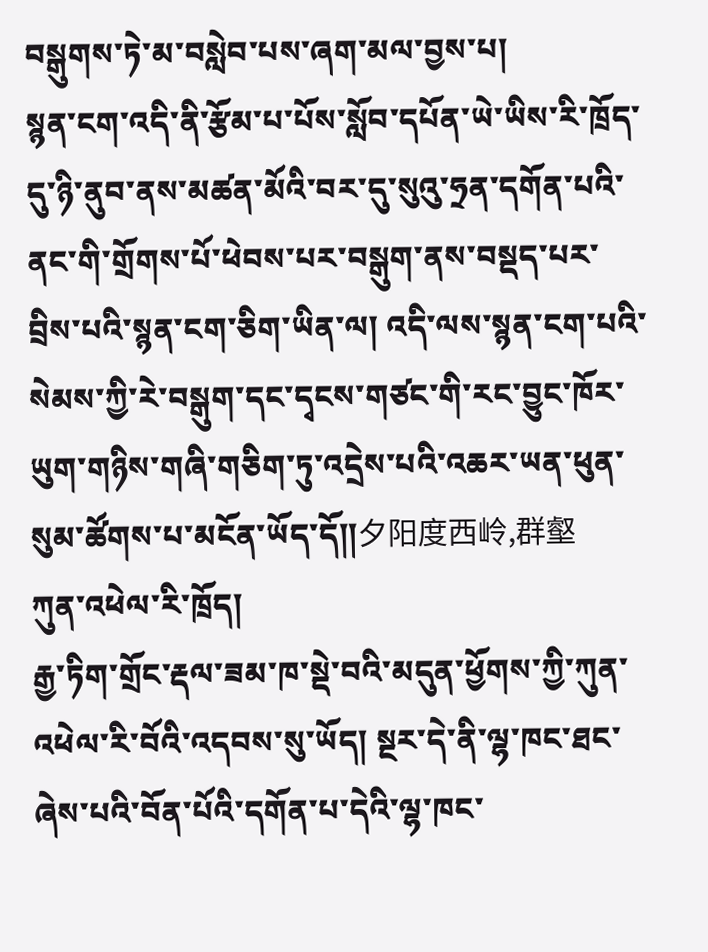བསྒུགས་ཏེ་མ་བསླེབ་པས་ཞག་མལ་བྱས་པ།
སྙན་ངག་འདི་ནི་རྩོམ་པ་པོས་སློབ་དཔོན་ཡེ་ཡིས་རི་ཁྲོད་དུ་ཉི་ནུབ་ནས་མཚན་མོའི་བར་དུ་སུའུ་ཧྲན་དགོན་པའི་ནང་གི་གྲོགས་པོ་ཕེབས་པར་བསྒུག་ནས་བསྡད་པར་བྲིས་པའི་སྙན་ངག་ཅིག་ཡིན་ལ། འདི་ལས་སྙན་ངག་པའི་སེམས་ཀྱི་རེ་བསྒུག་དང་དྭངས་གཙང་གི་རང་བྱུང་ཁོར་ཡུག་གཉིས་གཞི་གཅིག་ཏུ་འདྲེས་པའི་འཆར་ཡན་ཕུན་སུམ་ཚོགས་པ་མངོན་ཡོད་དོ༎夕阳度西岭,群壑
ཀུན་འཕེལ་རི་ཁྲོད།
རྒྱ་ཏིག་གྲོང་རྡལ་ཟམ་ཁ་སྡེ་བའི་མདུན་ཕྱོགས་ཀྱི་ཀུན་འཕེལ་རི་བོའི་འདབས་སུ་ཡོད། སྔར་དེ་ནི་ལྷ་ཁང་ཐང་ཞེས་པའི་བོན་པོའི་དགོན་པ་དེའི་ལྷ་ཁང་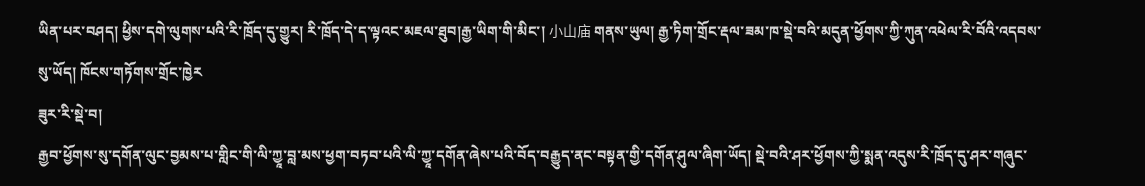ཡིན་པར་བཤད། ཕྱིས་དགེ་ལུགས་པའི་རི་ཁྲོད་དུ་གྱུར། རི་ཁྲོད་དེ་ད་ལྟའང་མཇལ་ཐུབ།རྒྱ་ཡིག་གི་མིང་། 小山庙 གནས་ཡུལ། རྒྱ་ཏིག་གྲོང་རྡལ་ཟམ་ཁ་སྡེ་བའི་མདུན་ཕྱོགས་ཀྱི་ཀུན་འཕེལ་རི་བོའི་འདབས་སུ་ཡོད། ཁོངས་གཏོགས་གྲོང་ཁྱེར
ཟུར་རི་སྡེ་བ།
རྒྱབ་ཕྱོགས་སུ་དགོན་ལུང་བྱམས་པ་གླིང་གི་ལི་ཀྱཱ་བླ་མས་ཕྱག་བཏབ་པའི་ལི་ཀྱཱ་དགོན་ཞེས་པའི་བོད་བརྒྱུད་ནང་བསྟན་གྱི་དགོན་ཤུལ་ཞིག་ཡོད། སྡེ་བའི་ཤར་ཕྱོགས་ཀྱི་སྨན་འདུས་རི་ཁྲོད་དུ་ཤར་གཞུང་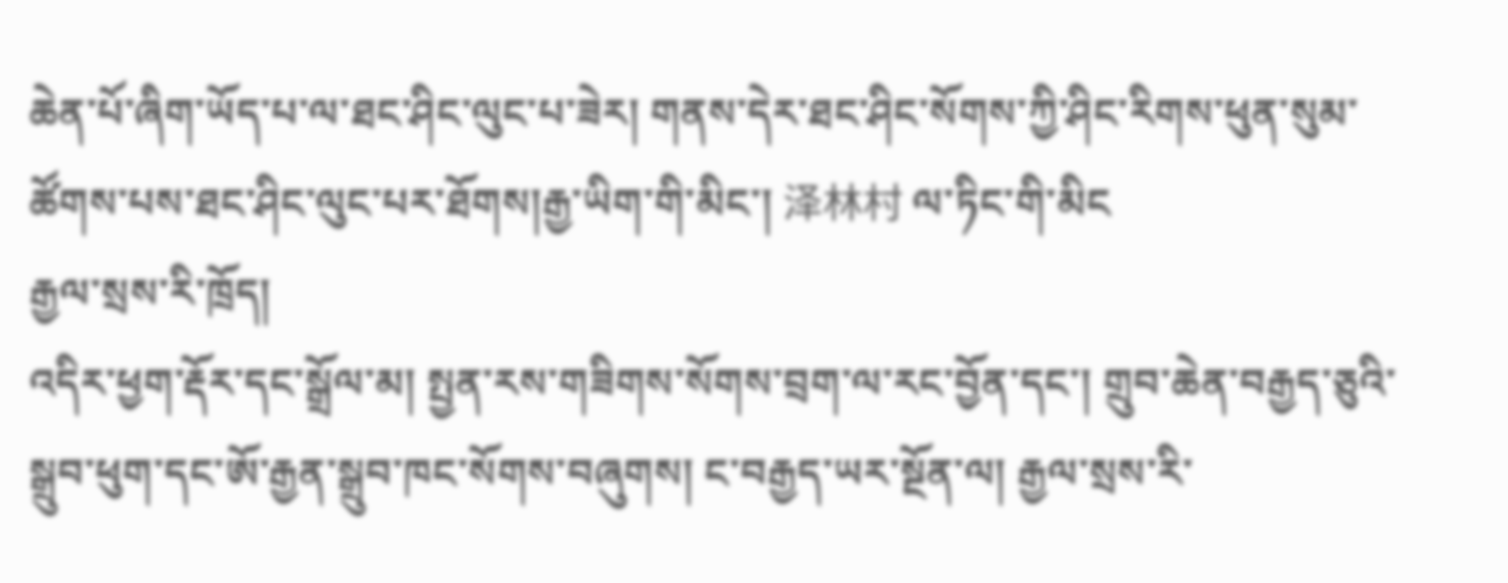ཆེན་པོ་ཞིག་ཡོད་པ་ལ་ཐང་ཤིང་ལུང་པ་ཟེར། གནས་དེར་ཐང་ཤིང་སོགས་ཀྱི་ཤིང་རིགས་ཕུན་སུམ་ཚོགས་པས་ཐང་ཤིང་ལུང་པར་ཐོགས།རྒྱ་ཡིག་གི་མིང་། 泽林村 ལ་ཏིང་གི་མིང
རྒྱལ་སྲས་རི་ཁྲོད།
འདིར་ཕྱག་རྡོར་དང་སྒྲོལ་མ། སྤྱན་རས་གཟིགས་སོགས་བྲག་ལ་རང་བྱོན་དང་། གྲུབ་ཆེན་བརྒྱད་ཅུའི་སྒྲུབ་ཕུག་དང་ཨོ་རྒྱན་སྒྲུབ་ཁང་སོགས་བཞུགས། ང་བརྒྱད་ཡར་སྔོན་ལ། རྒྱལ་སྲས་རི་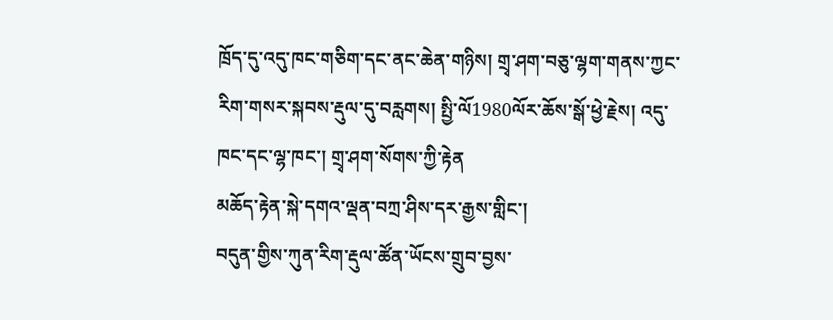ཁྲོད་དུ་འདུ་ཁང་གཅིག་དང་ནང་ཆེན་གཉིས། གྲྭ་ཤག་བཅུ་ལྷག་གནས་ཀྱང་རིག་གསར་སྐབས་རྡུལ་དུ་བརླགས། སྤྱི་ལོ1980ལོར་ཆོས་སྒོ་ཕྱེ་རྗེས། འདུ་ཁང་དང་ལྷ་ཁང་། གྲྭ་ཤག་སོགས་ཀྱི་རྟེན
མཆོད་རྟེན་སྐེ་དགའ་ལྡན་བཀྲ་ཤིས་དར་རྒྱས་གླིང་།
བདུན་གྱིས་ཀུན་རིག་རྡུལ་ཚོན་ཡོངས་གྲུབ་བྱས་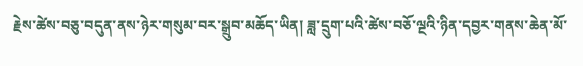རྗེས་ཚེས་བཅུ་བདུན་ནས་ཉེར་གསུམ་བར་སྒྲུབ་མཆོད་ཡིན། ཟླ་དྲུག་པའི་ཚེས་བཅོ་ལྔའི་ཉིན་དབྱར་གནས་ཆེན་མོ་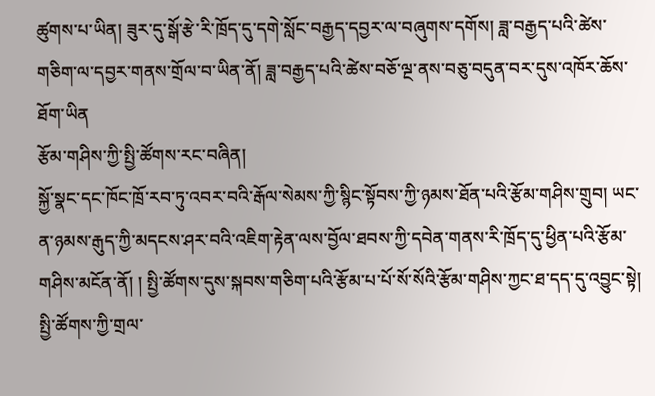ཚུགས་པ་ཡིན། ཟུར་དུ་སྒོ་རྩེ་རི་ཁྲོད་དུ་དགེ་སློང་བརྒྱད་དབྱར་ལ་བཞུགས་དགོས། ཟླ་བརྒྱད་པའི་ཚེས་གཅིག་ལ་དབྱར་གནས་གྲོལ་བ་ཡིན་ནོ། ཟླ་བརྒྱད་པའི་ཚེས་བཅོ་ལྔ་ནས་བཅུ་བདུན་བར་དུས་འཁོར་ཆོས་ཐོག་ཡིན
རྩོམ་གཤིས་ཀྱི་སྤྱི་ཚོགས་རང་བཞིན།
སྐྱོ་སྣང་དང་ཁོང་ཁྲོ་རབ་ཏུ་འབར་བའི་རྒོལ་སེམས་ཀྱི་སྙིང་སྟོབས་ཀྱི་ཉམས་ཐོན་པའི་རྩོམ་གཤིས་གྲུབ། ཡང་ན་ཉམས་རྒུད་ཀྱི་མདངས་ཤར་བའི་འཇིག་རྟེན་ལས་བྱོལ་ཐབས་ཀྱི་དབེན་གནས་རི་ཁྲོད་དུ་ཕྱིན་པའི་རྩོམ་གཤིས་མངོན་ནོ། ། སྤྱི་ཚོགས་དུས་སྐབས་གཅིག་པའི་རྩོམ་པ་པོ་སོ་སོའི་རྩོམ་གཤིས་ཀྱང་ཐ་དད་དུ་འབྱུང་སྟེ། སྤྱི་ཚོགས་ཀྱི་གྲལ་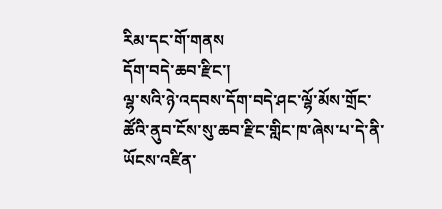རིམ་དང་གོ་གནས
དོག་བདེ་ཆབ་རྫིང་།
ལྷ་སའི་ཉེ་འདབས་དོག་བདེ་ཤང་ལྷོ་མོས་གྲོང་ཚོའི་ནུབ་ངོས་སུ་ཆབ་རྫིང་གླིང་ཁ་ཞེས་པ་དེ་ནི་ཡོངས་འཛིན་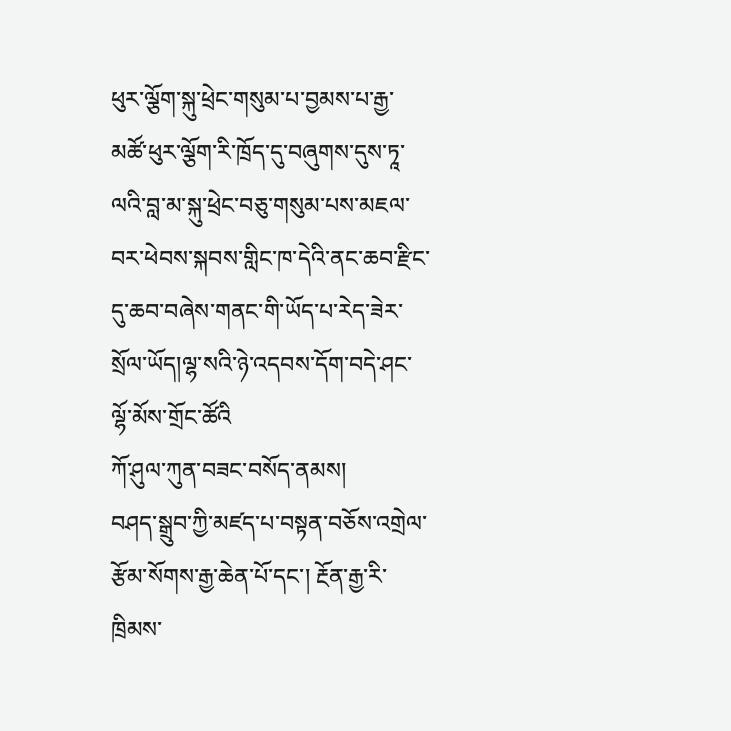ཕུར་ལྕོག་སྐུ་ཕྲེང་གསུམ་པ་བྱམས་པ་རྒྱ་མཚོ་ཕུར་ལྕོག་རི་ཁྲོད་དུ་བཞུགས་དུས་ཏཱ་ལའི་བླ་མ་སྐུ་ཕྲེང་བཅུ་གསུམ་པས་མཇལ་བར་ཕེབས་སྐབས་གླིང་ཁ་དེའི་ནང་ཆབ་རྫིང་དུ་ཆབ་བཞེས་གནང་གི་ཡོད་པ་རེད་ཟེར་སྲོལ་ཡོད།ལྷ་སའི་ཉེ་འདབས་དོག་བདེ་ཤང་ལྷོ་མོས་གྲོང་ཚོའི
ཀོ་ཤུལ་ཀུན་བཟང་བསོད་ནམས།
བཤད་སྒྲུབ་ཀྱི་མཛད་པ་བསྟན་བཅོས་འགྲེལ་རྩོམ་སོགས་རྒྱ་ཆེན་པོ་དང་། རྔོན་རྒྱ་རི་ཁྲིམས་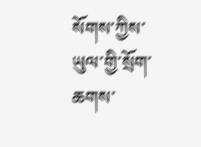སོགས་ཀྱིས་ཡུལ་གྱི་སྲོག་ཆགས་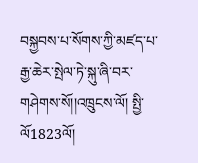བསྐྱབས་པ་སོགས་ཀྱི་མཛད་པ་རྒྱ་ཆེར་སྤེལ་ཏེ་སྐུ་ཞི་བར་གཤེགས་སོ།།འཁྲུངས་ལོ། སྤྱི་ལོ1823ལོ།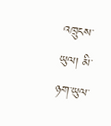འཁྲུངས་ཡུལ། མི་ཉག་ཡུལ་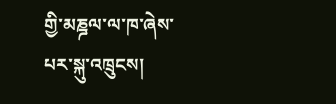གྱི་མཎྜལ་ལ་ཁ་ཞེས་པར་སྐུ་འཁྲུངས།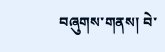བཞུགས་གནས། བེ་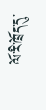ལོ་རི་ཁྲོད་དུ་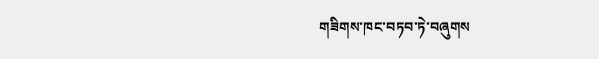གཟིགས་ཁང་བཏབ་ཏེ་བཞུགས